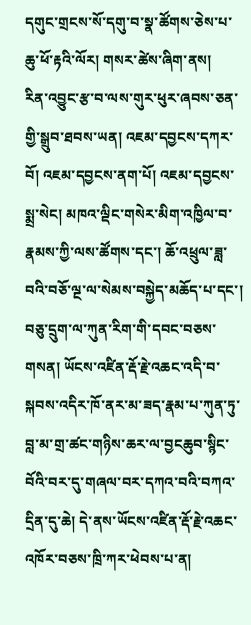དགུང་གྲངས་སོ་དགུ་བ་སྣ་ཚོགས་ཅེས་པ་ཆུ་ཕོ་རྟའི་ལོར། གསར་ཚེས་ཞིག་ནས།    རིན་འབྱུང་རྩ་བ་ལས་གུར་ཕུར་ཞབས་ཅན་གྱི་སྒྲུབ་ཐབས་ཡན། འཇམ་དབྱངས་དཀར་བོ། འཇམ་དབྱངས་ནག་པོ། འཇམ་དབྱངས་སྨྲ་སེང། མཁའ་ལྡིང་གསེར་མིག་འཁྱིལ་བ་རྣམས་ཀྱི་ལས་ཚོགས་དང་། ཆོ་འཕྲུལ་ཟླ་བའི་བཅོ་ལྔ་ལ་སེམས་བསྐྱེད་མཆོད་པ་དང་། བཅུ་དྲུག་ལ་ཀུན་རིག་གི་དབང་བཅས་གསན། ཡོངས་འཛིན་རྡོ་རྗེ་འཆང་འདི་བ་སྐབས་འདིར་ཁོ་ནར་མ་ཟད་རྣམ་པ་ཀུན་ཏུ་བླ་མ་གྲ་ཚང་གཉིས་ཆར་ལ་བྱངཆུབ་སྙིང་བོའི་བར་དུ་གཞལ་བར་དཀའ་བའི་བཀའ་དྲིན་དུ་ཆེ། དེ་ནས་ཡོངས་འཛིན་རྡོ་རྗེ་འཆང་འཁོར་བཅས་ཁྲི་ཀར་ཕེབས་པ་ན།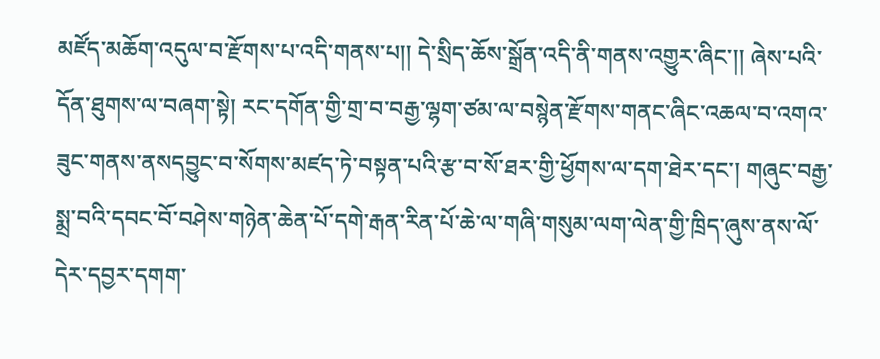མཛོད་མཆོག་འདུལ་བ་རྫོགས་པ་འདི་གནས་པ།། དེ་སྲིད་ཆོས་སྒྲོན་འདི་ནི་གནས་འགྱུར་ཞིང་།། ཞེས་པའི་དོན་ཐུགས་ལ་བཞག་སྟེ། རང་དགོན་གྱི་གྲ་བ་བརྒྱ་ལྷག་ཙམ་ལ་བསྙེན་རྫོགས་གནང་ཞིང་འཆལ་བ་འགའ་ཟུང་གནས་ནསདབྱུང་བ་སོགས་མཛད་ཏེ་བསྟན་པའི་རྩ་བ་སོ་ཐར་གྱི་ཕྱོགས་ལ་དག་ཐེར་དང་། གཞུང་བརྒྱ་སྨྲ་བའི་དབང་བོ་བཤེས་གཉེན་ཆེན་པོ་དགེ་རྒན་རིན་པོ་ཆེ་ལ་གཞི་གསུམ་ལག་ལེན་གྱི་ཁྲིད་ཞུས་ནས་ལོ་དེར་དབྱར་དགག་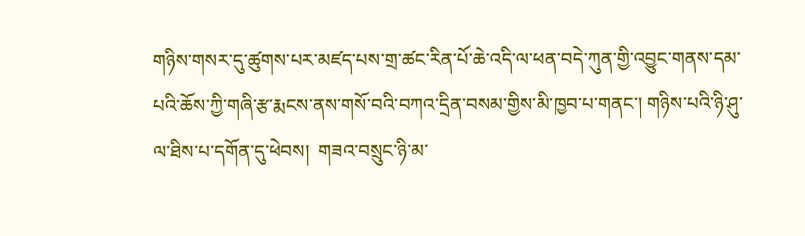གཉིས་གསར་དུ་ཚུགས་པར་མཛད་པས་གྲ་ཚང་རིན་པོ་ཆེ་འདི་ལ་ཕན་བདེ་ཀུན་གྱི་འབྱུང་གནས་དམ་པའི་ཆོས་ཀྱི་གཞི་རྩ་རྨངས་ནས་གསོ་བའི་བཀའ་དྲིན་བསམ་གྱིས་མི་ཁྱབ་པ་གནང་། གཉིས་པའི་ཉི་ཤུ་ལ་ཐིས་པ་དགོན་དུ་ཕེབས།  གཟའ་བསྲུང་ཉི་མ་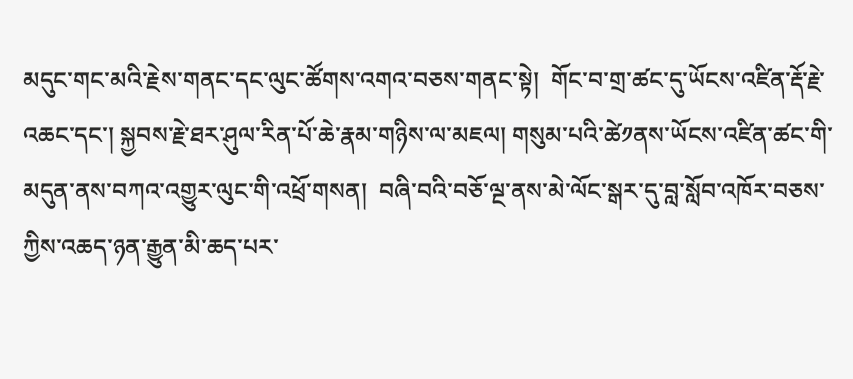མདུང་གང་མའི་རྗེས་གནང་དང་ལུང་ཚོགས་འགའ་བཅས་གནང་སྟེ།  གོང་བ་གྲ་ཚང་དུ་ཡོངས་འཛིན་རྡོ་རྗེ་འཆང་དང་། སྐྱབས་རྗེ་ཐར་ཤུལ་རིན་པོ་ཆེ་རྣམ་གཉིས་ལ་མཇལ། གསུམ་པའི་ཚེ༡ནས་ཡོངས་འཛིན་ཚང་གི་མདུན་ནས་བཀའ་འགྱུར་ལུང་གི་འཕྲོ་གསན།  བཞི་བའི་བཅོ་ལྔ་ནས་མེ་ལོང་སྒར་དུ་བླ་སློབ་འཁོར་བཅས་ཀྱིས་འཆད་ཉན་རྒྱུན་མི་ཆད་པར་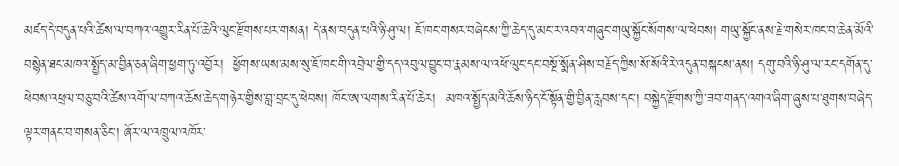མཛད་དེ་བདུན་པའི་ཚེས་ལ་བཀའ་འགྱུར་རིན་པོ་ཆེའི་ལུང་རྫོགས་པར་གསན། དེ་ནས་བདུན་པའི་ཉི་ཤུ་ལ། ཇོ་ཁང་གསར་བཞེངས་ཀྱི་ཆེད་དུ་མང་ར་འབའ་གཞུང་གཡུ་སྐྱོང་སོགས་ལ་ཕེབས། གཡུ་སྐྱོང་ནས་རྗེ་གསེར་ཁང་བ་ཆེན་མོའི་བསྙེན་ཐང་མཁའ་སྤྱོད་མ་བྱིན་ཅན་ཞིག་ཕྱག་ཏུ་འབྱོར།  ཕྱོགས་ཡས་མས་སུ་ཇོ་ཁང་གི་འབྲེལ་གྱི་དད་འབུལ་བྱུང་བ་རྣམས་ལ་འཕོ་ལུང་དང་བསྔོ་སྨོན་ཤིས་བརྗོད་ཀྱིས་སོ་སོའི་རེ་འདུན་བསྐངས་ནས། དགུ་བའི་ཉི་ཤུ་ལ་རང་དགོན་དུ་ཕེབས་འཕྲལ་བཅུ་བའི་ཚེས་འགོ་ལ་བཀའ་ཆོས་ཆེད་གཉེར་གྱིས་བླ་བྲང་དུ་ཕེབས། ཁོང་ཨ་ལགས་རིན་པོ་ཆེར།  མཁའ་སྤྱོད་མའི་ཆོས་ཉིད་ངོ་སྟོན་གྱི་བྱིན་རླབས་དང་། བསྐྱེད་རྫོགས་ཀྱི་ཟབ་གནད་འགའ་ཞིག་ཞུས་པ་ཐུགས་བཞེད་ལྟར་གནང་བ་གསན་ཅིང་། ཞོར་ལ་འཁྲུལ་འཁོར་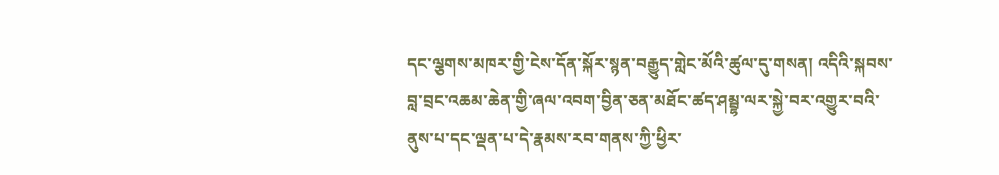དང་ལྕགས་མཁར་གྱི་ངེས་དོན་སྐོར་སྙན་བརྒྱུད་གླེང་མོའི་ཚུལ་དུ་གསན། འདིའི་སྐབས་བླ་བྲང་འཆམ་ཆེན་གྱི་ཞལ་འབག་བྱིན་ཅན་མཐོང་ཚད་ཤམྦྷ་ལར་སྐྱེ་བར་འགྱུར་བའི་ནུས་པ་དང་ལྡན་པ་དེ་རྣམས་རབ་གནས་ཀྱི་ཕྱིར་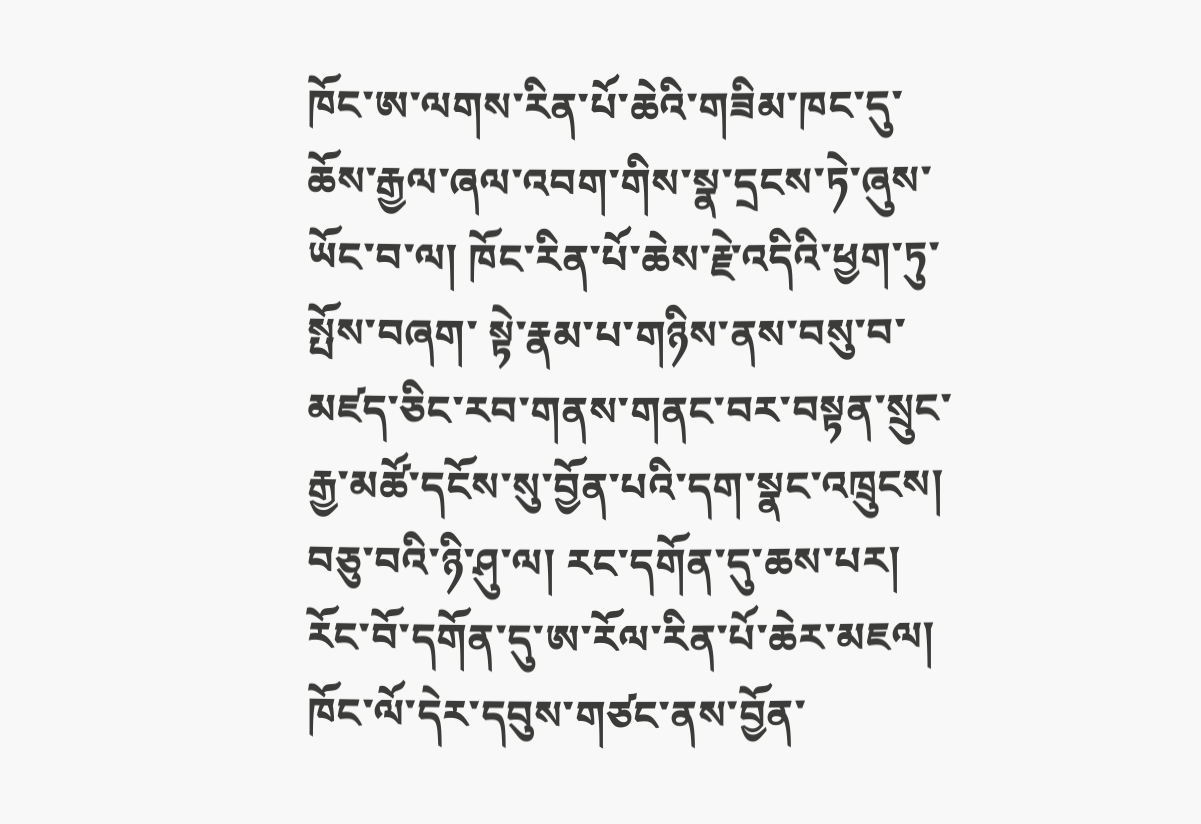ཁོང་ཨ་ལགས་རིན་པོ་ཆེའི་གཟིམ་ཁང་དུ་ཆོས་རྒྱལ་ཞལ་འབག་གིས་སྣ་དྲངས་ཏེ་ཞུས་ཡོང་བ་ལ། ཁོང་རིན་པོ་ཆེས་རྗེ་འདིའི་ཕྱག་ཏུ་སྤོས་བཞག་ སྟེ་རྣམ་པ་གཉིས་ནས་བསུ་བ་མཛད་ཅིང་རབ་གནས་གནང་བར་བསྟན་སྲུང་རྒྱ་མཚོ་དངོས་སུ་བྱོན་པའི་དག་སྣང་འཁྲུངས། བཅུ་བའི་ཉི་ཤུ་ལ། རང་དགོན་དུ་ཆས་པར། རོང་བོ་དགོན་དུ་ཨ་རོལ་རིན་པོ་ཆེར་མཇལ། ཁོང་ལོ་དེར་དབུས་གཙང་ནས་བྱོན་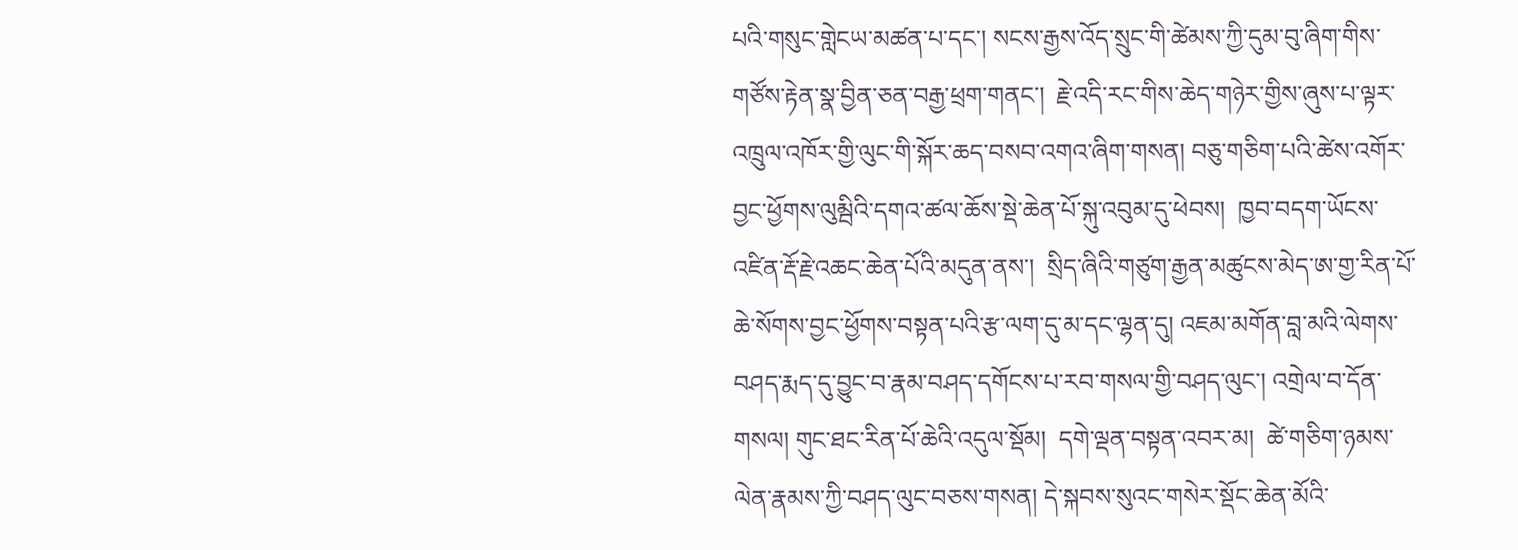པའི་གསུང་གླེངཡ་མཚན་པ་དང་། སངས་རྒྱས་འོད་སྲུང་གི་ཚེམས་ཀྱི་དུམ་བུ་ཞིག་གིས་གཙོས་རྟེན་སྣ་བྱིན་ཅན་བརྒྱ་ཕྲག་གནང་།  རྗེ་འདི་རང་གིས་ཆེད་གཉེར་གྱིས་ཞུས་པ་ལྟར་འཁྲུལ་འཁོར་གྱི་ལུང་གི་སྐོར་ཆད་བསབ་འགའ་ཞིག་གསན། བཅུ་གཅིག་པའི་ཚེས་འགོར་བྱང་ཕྱོགས་ལུམྦིའི་དགའ་ཚལ་ཆོས་སྡེ་ཆེན་པོ་སྐུ་འབུམ་དུ་ཕེབས།  ཁྱབ་བདག་ཡོངས་འཛིན་རྡོ་རྗེ་འཆང་ཆེན་པོའི་མདུན་ནས་།  སྲིད་ཞིའི་གཙུག་རྒྱན་མཚུངས་མེད་ཨ་གྱ་རིན་པོ་ཆེ་སོགས་བྱང་ཕྱོགས་བསྟན་པའི་རྩ་ལག་དུ་མ་དང་ལྷན་དུ། འཇམ་མགོན་བླ་མའི་ལེགས་བཤད་རྨད་དུ་བྱུང་བ་རྣམ་བཤད་དགོངས་པ་རབ་གསལ་གྱི་བཤད་ལུང་། འགྲེལ་བ་དོན་གསལ། གུང་ཐང་རིན་པོ་ཆེའི་འདུལ་སྡོམ།  དགེ་ལྡན་བསྟན་འབར་མ།  ཚེ་གཅིག་ཉམས་ལེན་རྣམས་ཀྱི་བཤད་ལུང་བཅས་གསན། དེ་སྐབས་སུའང་གསེར་སྡོང་ཆེན་མོའི་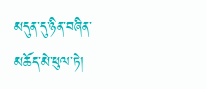མདུན་དུ་ཉིན་བཞིན་མཆོད་མེ་ཕུལ་ཏེ།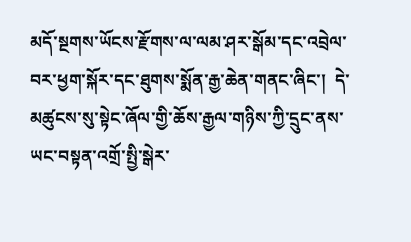མདོ་སྔགས་ཡོངས་རྫོགས་ལ་ལམ་ཤར་སྒོམ་དང་འབྲེལ་བར་ཕྱག་སྐོར་དང་ཐུགས་སྨོན་རྒྱ་ཆེན་གནང་ཞིང་།  དེ་མཚུངས་སུ་སྟེང་ཞོལ་གྱི་ཆོས་རྒྱལ་གཉིས་ཀྱི་དྲུང་ནས་ཡང་བསྟན་འགྲོ་སྤྱི་སྒེར་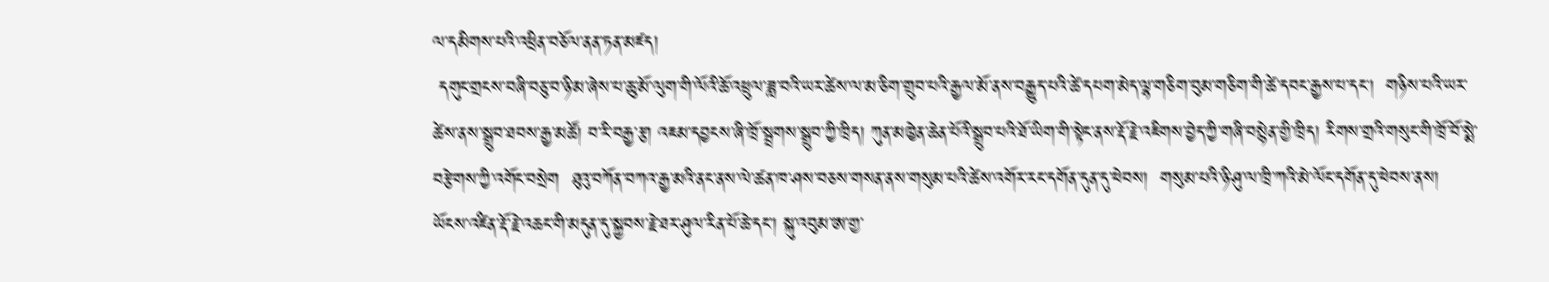ལ་དམིགས་པའི་འཕྲིན་བཅོལ་ནན་ཏན་མཛད།
 དགུང་གྲངས་བཞི་བཅུ་བ་ཉི་མ་ཞེས་པ་ཆུ་མོ་ལུག་གི་ལོའི་ཆོ་འཕྲུལ་ཟླ་བའི་ཡར་ཚེས་ལ་མ་ཅིག་གྲུབ་པའི་རྒྱལ་མོ་ནས་བརྒྱུད་པའི་ཚེ་དཔག་མེད་ལྷ་གཅིག་བུམ་གཅིག་གི་ཚེ་དབང་རྒྱས་པ་དང།  གཉིས་པའི་ཡར་ཚེས་ནས་སྒྲུབ་ཐབས་རྒྱ་མཚོ། བ་རི་བརྒྱ་རྩ། འཇམ་དབྱངས་ཞི་ཁྲོ་སྦྲགས་སྒྲུབ་ཀྱི་ཁྲིད། ཀུན་མཁྱེན་ཆེན་པོའི་སྒྲུབ་པའི་ཐོ་ཡིག་གི་སྟེང་ནས་རྡོ་རྗེ་འཇིགས་བྱེད་ཀྱི་གཞི་བསྙེན་གྱི་ཁྲིད། རིགས་གྲའི་གསུང་གི་ཁྲོ་བོ་སྨེ་བརྩེགས་ཀྱི་འགོང་བསྲེག  ཐུའུ་བཀོན་བཀའ་རྒྱ་མའི་ནང་ནས་ལེ་ཚན་ཁ་ཤས་བཅས་གསན་ནས་གསུམ་པའི་ཚེས་འགོར་རང་དགོན་དུན་དུ་ཕེབས།  གསུམ་པའི་ཉི་ཤུ་ལ་ཁྲི་ཀའི་མེ་ལོང་དགོན་དུ་ཕེབས་ནས།  ཡོངས་འཛིན་རྡོ་རྗེ་འཆང་གི་མདུན་དུ་སྐྱབས་རྗེ་ཐར་ཤུལ་རིན་པོ་ཆེ་དང་། སྐུ་འབུམ་ཨ་གྱ་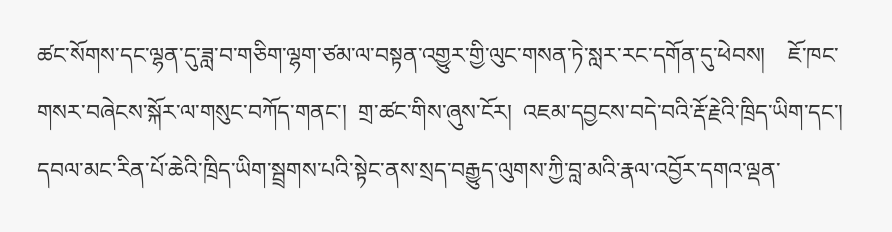ཚང་སོགས་དང་ལྷན་དུ་ཟླ་བ་གཅིག་ལྷག་ཙམ་ལ་བསྟན་འགྱུར་གྱི་ལུང་གསན་ཏེ་སླར་རང་དགོན་དུ་ཕེབས།    ཇོ་ཁང་གསར་བཞེངས་སྐོར་ལ་གསུང་བཀོད་གནང་།  གྲ་ཚང་གིས་ཞུས་ངོར།  འཇམ་དབྱངས་བདེ་བའི་རྡོ་རྗེའི་ཁྲིད་ཡིག་དང་། དབལ་མང་རིན་པོ་ཆེའི་ཁྲིད་ཡིག་སྦྲགས་པའི་སྟེང་ནས་སྲད་བརྒྱུད་ལུགས་ཀྱི་བླ་མའི་རྣལ་འབྱོར་དགའ་ལྡན་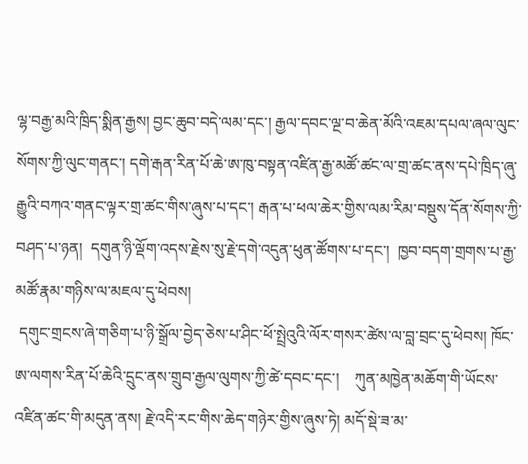ལྷ་བརྒྱ་མའི་ཁྲིད་སྨིན་རྒྱས། བྱང་ཆུབ་བདེ་ལམ་དང་། རྒྱལ་དབང་ལྔ་བ་ཆེན་མོའི་འཇམ་དཔལ་ཞལ་ལུང་སོགས་ཀྱི་ལུང་གནང་། དགེ་རྒན་རིན་པོ་ཆེ་ཨ་ཁུ་བསྟན་འཛིན་རྒྱ་མཚོ་ཚང་ལ་གྲ་ཚང་ནས་དཔེ་ཁྲིད་ཞུ་རྒྱུའི་བཀའ་གནང་ལྟར་གྲ་ཚང་གིས་ཞུས་པ་དང་། རྒན་པ་ཕལ་ཆེར་གྱིས་ལམ་རིམ་བསྡུས་དོན་སོགས་ཀྱི་བཤད་པ་ཉན།  དགུན་ཉི་ལྡོག་འདས་རྗེས་སུ་རྗེ་དགེ་འདུན་ཕུན་ཚོགས་པ་དང་།  ཁྱབ་བདག་གྲགས་པ་རྒྱ་མཚོ་རྣམ་གཉིས་ལ་མཇལ་དུ་ཕེབས།
 དགུང་གྲངས་ཞེ་གཅིག་པ་ཉི་སྒྲོལ་བྱེད་ཅེས་པ་ཤིང་ཕོ་སྤྲེའུའི་ལོར་གསར་ཚེས་ལ་བླ་བྲང་དུ་ཕེབས། ཁོང་ཨ་ལགས་རིན་པོ་ཆེའི་དྲུང་ནས་གྲུབ་རྒྱལ་ལུགས་ཀྱི་ཚེ་དབང་དང་།    ཀུན་མཁྱེན་མཆོག་གི་ཡོངས་འཛིན་ཚང་གི་མདུན་ནས། རྗེ་འདི་རང་གིས་ཆེད་གཉེར་གྱིས་ཞུས་ཏེ། མདོ་སྡེ་ཟ་མ་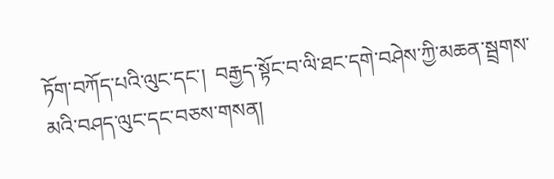ཏོག་བཀོད་པའི་ལུང་དང་།  བརྒྱད་སྟོང་བ་ལི་ཐང་དགེ་བཤེས་ཀྱི་མཆན་སྦྲགས་མའི་བཤད་ལུང་དང་བཅས་གསན།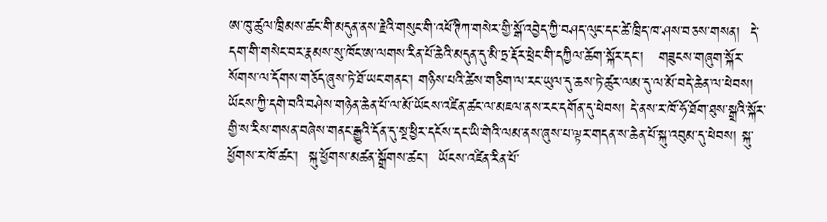ཨ་ཁུ་ཚུལ་ཁྲིམས་ཚང་གི་མདུན་ནས་རྗེའི་གསུང་གི་འཕོ་ཊིཀ་གསེར་གྱི་སྒོ་འབྱེད་ཀྱི་བཤད་ལུང་དང་ཚེ་ཁྲིད་ཁ་ཤས་བཅས་གསན།  དེ་དག་གི་གསེང་བར་རྣམས་སུ་ཁོང་ཨ་ལགས་རིན་པོ་ཆེའི་མདུན་དུ་མི་ཏྲ་རྡོར་ཕྲེང་གི་དཀྱིལ་ཆོག་སྐོར་དང་།   གཟུངས་གཞུག་སྐོར་སོགས་ལ་དོགས་གཅོད་ཞུས་ཏེ་ཐོ་ཡང་གནང་། གཉིས་པའི་ཚེས་གཅིག་ལ་རང་ཡུལ་དུ་ཆས་ཏེ་ཚུར་ལམ་དུ་ལ་མོ་བདེ་ཆེན་ལ་ཕེབས། ཡོངས་ཀྱི་དགེ་བའི་བཤེས་གཉེན་ཆེན་པོ་ལ་མོ་ཡོངས་འཛིན་ཚང་ལ་མཇལ་ནས་རང་དགོན་དུ་ཕེབས། དེ་ནས་ར་ཁོ་ཧོ་ཐོག་ཐུས་སྒྲའི་སྐོར་གྱི་ས་རིས་གསན་བཞེས་གནང་རྒྱུའི་དོན་དུ་སྔ་ཕྱིར་དངོས་དང་ཡི་གེའི་ལམ་ནས་ཞུས་པ་ལྟར་གདན་ས་ཆེན་པོ་སྐུ་འབུམ་དུ་ཕེབས། སྐུ་ཕྱོགས་ར་ཁོ་ཚང་།  སྐུ་ཕྱོགས་མཚན་སྒྲོགས་ཚང་།  ཡོངས་འཛིན་རིན་པོ་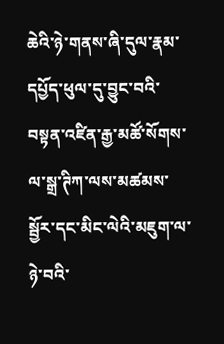ཆེའི་ཉེ་གནས་ཞི་དུལ་རྣམ་དཔྱོད་ཕུལ་དུ་བྱུང་བའི་བསྟན་འཛིན་རྒྱ་མཚོ་སོགས་ལ་སྒྲ་ཊིཀ་ལས་མཚམས་སྦྱོར་དང་མིང་ལེའི་མཇུག་ལ་ཉེ་བའི་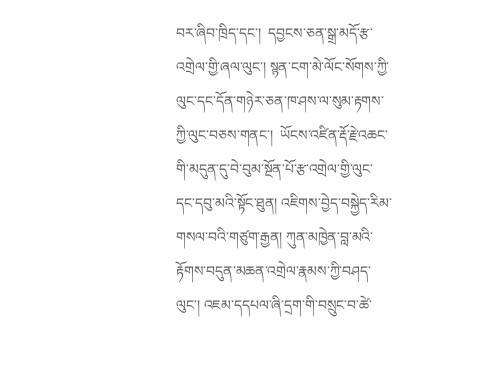བར་ཞིབ་ཁྲིད་དང་།  དབྱངས་ཅན་སྒྲ་མདོ་རྩ་འགྲེལ་གྱི་ཞལ་ལུང་། སྙན་ངག་མེ་ལོང་སོགས་ཀྱི་ལུང་དང་དོན་གཉེར་ཅན་ཁ་ཤས་ལ་སུམ་རྟགས་ཀྱི་ལུང་བཅས་གནང་།  ཡོངས་འཛིན་རྡོ་རྗེ་འཆང་གི་མདུན་དུ་བེ་བུམ་སྔོན་པོ་རྩ་འགྲེལ་གྱི་ལུང་དང་དབུ་མའི་སྟོང་ཐུན། འཇིགས་བྱེད་བསྐྱེད་རིམ་གསལ་བའི་གཙུག་རྒྱན། ཀུན་མཁྱེན་བླ་མའི་རྟོགས་བདུན་མཆན་འགྲེལ་རྣམས་ཀྱི་བཤད་ལུང་། འཇམ་དདཔལ་ཞི་དྲག་གི་བསྲུང་བ་ཚེ་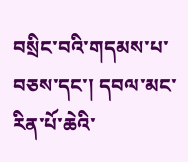བསྲིང་བའི་གདམས་པ་བཅས་དང་། དབལ་མང་རིན་པོ་ཆེའི་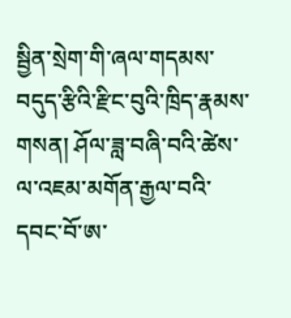སྦྱིན་སྲེག་གི་ཞལ་གདམས་བདུད་རྩིའི་རྫིང་བུའི་ཁྲིད་རྣམས་གསན། ཤོལ་ཟླ་བཞི་བའི་ཚེས་ལ་འཇམ་མགོན་རྒྱལ་བའི་དབང་བོ་ཨ་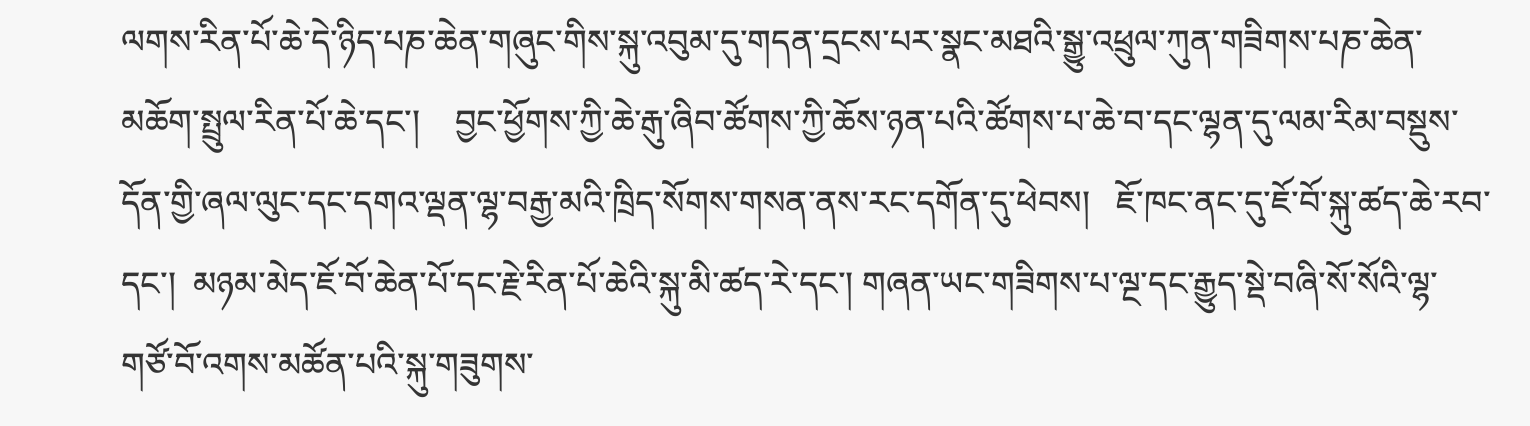ལགས་རིན་པོ་ཆེ་དེ་ཉིད་པཎ་ཆེན་གཞུང་གིས་སྐུ་འབུམ་དུ་གདན་དྲངས་པར་སྣང་མཐའི་སྒྱུ་འཕྲུལ་ཀུན་གཟིགས་པཎ་ཆེན་མཆོག་སྤྲུལ་རིན་པོ་ཆེ་དང་།    བྱང་ཕྱོགས་ཀྱི་ཆེ་རྒུ་ཞིབ་ཚོགས་ཀྱི་ཆོས་ཉན་པའི་ཚོགས་པ་ཆེ་བ་དང་ལྷན་དུ་ལམ་རིམ་བསྡུས་དོན་གྱི་ཞལ་ལུང་དང་དགའ་ལྡན་ལྷ་བརྒྱ་མའི་ཁྲིད་སོགས་གསན་ནས་རང་དགོན་དུ་ཕེབས།   ཇོ་ཁང་ནང་དུ་ཇོ་བོ་སྐུ་ཚད་ཆེ་རབ་དང་།  མཉམ་མེད་ཇོ་བོ་ཆེན་པོ་དང་རྗེ་རིན་པོ་ཆེའི་སྐུ་མི་ཚད་རེ་དང་། གཞན་ཡང་གཟིགས་པ་ལྔ་དང་རྒྱུད་སྡེ་བཞི་སོ་སོའི་ལྷ་གཙོ་བོ་འགས་མཚོན་པའི་སྐུ་གཟུགས་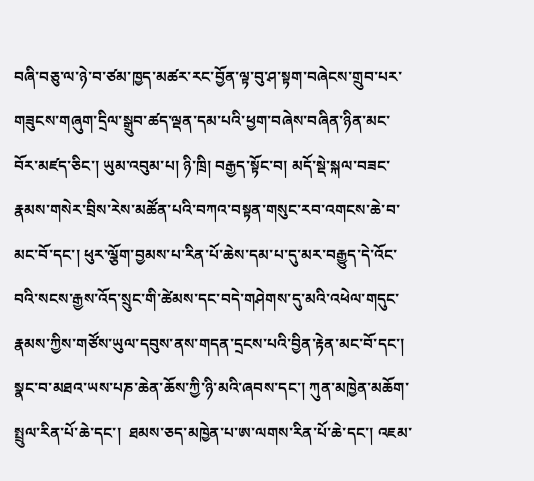བཞི་བཅུ་ལ་ཉེ་བ་ཙམ་ཁྱད་མཚར་རང་བྱོན་ལྟ་བུ་ཤ་སྟག་བཞེངས་གྲུབ་པར་གཟུངས་གཞུག་དྲིལ་སྒྲུབ་ཚད་ལྡན་དམ་པའི་ཕྱག་བཞེས་བཞིན་ཉིན་མང་བོར་མཛད་ཅིང་། ཡུམ་འབུམ་པ། ཉི་ཁྲི། བརྒྱད་སྟོང་བ། མདོ་སྡེ་སྐལ་བཟང་རྣམས་གསེར་བྲིས་རེས་མཚོན་པའི་བཀའ་བསྟན་གསུང་རབ་འགངས་ཆེ་བ་མང་བོ་དང་། ཕུར་ལྕོག་བྱམས་པ་རིན་པོ་ཆེས་དམ་པ་དུ་མར་བརྒྱུད་དེ་འོང་བའི་སངས་རྒྱས་འོད་སྲུང་གི་ཚེམས་དང་བདེ་གཤེགས་དུ་མའི་འཕེལ་གདུང་རྣམས་ཀྱིས་གཙོས་ཡུལ་དབུས་ནས་གདན་དྲངས་པའི་བྱིན་རྟེན་མང་བོ་དང་། སྣང་བ་མཐའ་ཡས་པཎ་ཆེན་ཆོས་ཀྱི་ཉི་མའི་ཞབས་དང་། ཀུན་མཁྱེན་མཆོག་སྤྲུལ་རིན་པོ་ཆེ་དང་།  ཐམས་ཅད་མཁྱེན་པ་ཨ་ལགས་རིན་པོ་ཆེ་དང་། འཇམ་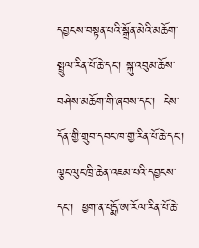དབྱངས་བསྟན་པའི་སྒྲོན་མེའི་མཆོག་སྤྲུལ་རིན་པོ་ཆེ་དང་། སྐུ་འབུམ་ཆོས་བཤེས་མཆོག་གི་ཞབས་དང་།  ངེས་དོན་གྱི་གྲུབ་དབང་ཁ་གྱ་རིན་པོ་ཆེ་དང་། ལྕང་ལུང་ཁྲི་ཆེན་འཇམ་པའི་དབྱངས་དང་།  ཕྱག་ན་པདྨོ་ཨ་རོལ་རིན་པོ་ཆེ་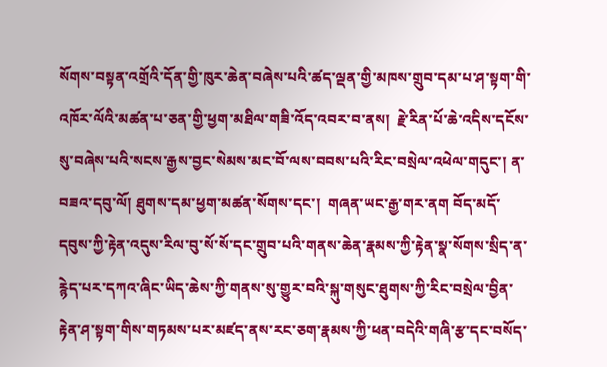སོགས་བསྟན་འགྲོའི་དོན་གྱི་ཁུར་ཆེན་བཞེས་པའི་ཚད་ལྡན་གྱི་མཁས་གྲུབ་དམ་པ་ཤ་སྟག་གི་འཁོར་ལོའི་མཚན་པ་ཅན་གྱི་ཕྱག་མཐིལ་གཟི་འོད་འབར་བ་ནས།  རྗེ་རིན་པོ་ཆེ་འདིས་དངོས་སུ་བཞེས་པའི་སངས་རྒྱས་བྱང་སེམས་མང་བོ་ལས་བབས་པའི་རིང་བསྲེལ་འཕེལ་གདུང་། ན་བཟའ་དབུ་ལོ། ཐུགས་དམ་ཕྱག་མཚན་སོགས་དང་།  གཞན་ཡང་རྒྱ་གར་ནག བོད་མདོ་དབུས་ཀྱི་རྟེན་འདུས་རིལ་བུ་སོ་སོ་དང་གྲུབ་པའི་གནས་ཆེན་རྣམས་ཀྱི་རྟེན་སྣ་སོགས་སྲིད་ན་རྙེད་པར་དཀའ་ཞིང་ཡིད་ཆེས་ཀྱི་གནས་སུ་གྱུར་བའི་སྐུ་གསུང་ཐུགས་ཀྱི་རིང་བསྲེལ་བྱིན་རྟེན་ཤ་སྟག་གིས་གཏམས་པར་མཛད་ནས་རང་ཅག་རྣམས་ཀྱི་ཕན་བདེའི་གཞི་རྩ་དང་བསོད་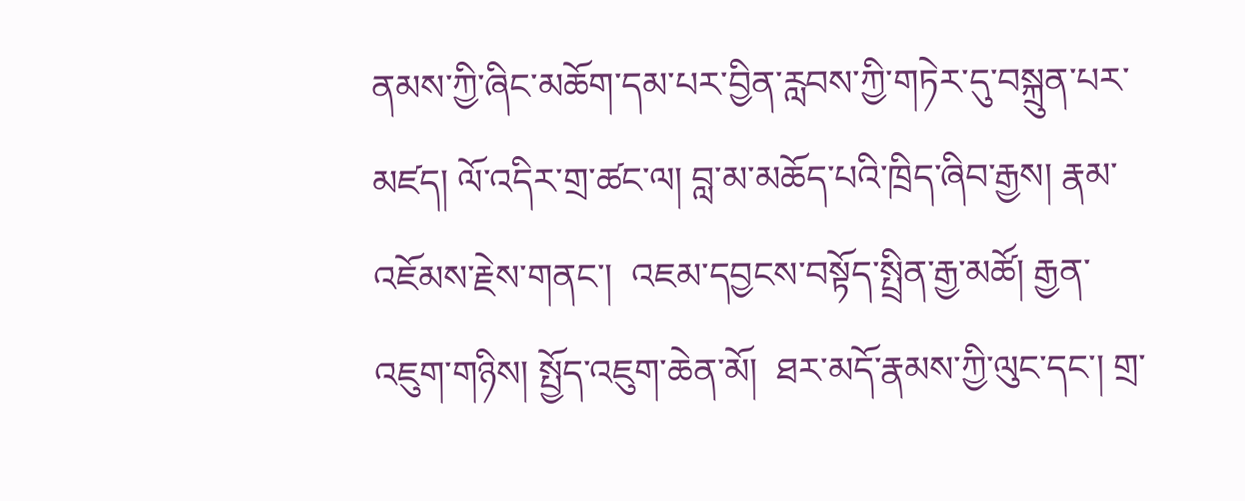ནམས་ཀྱི་ཞིང་མཆོག་དམ་པར་བྱིན་རླབས་ཀྱི་གཏེར་དུ་བསྐྲུན་པར་མཛད། ལོ་འདིར་གྲ་ཚང་ལ། བླ་མ་མཆོད་པའི་ཁྲིད་ཞིབ་རྒྱས། རྣམ་འཇོམས་རྗེས་གནང་།  འཇམ་དབྱངས་བསྟོད་སྤྲིན་རྒྱ་མཚོ། རྒྱན་འཇུག་གཉིས། སྤྱོད་འཇུག་ཆེན་མོ།  ཐར་མདོ་རྣམས་ཀྱི་ལུང་དང་། གྲ་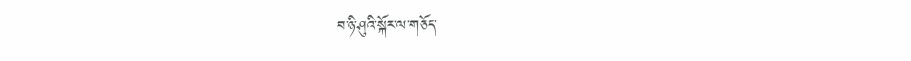བ་ཉི་ཤུའི་སྐོར་ལ་གཅོད་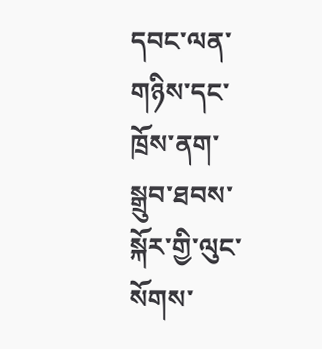དབང་ལན་གཉིས་དང་ཁྲོས་ནག་སྒྲུབ་ཐབས་སྐོར་གྱི་ལུང་སོགས་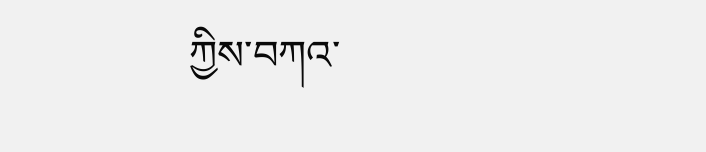ཀྱིས་བཀའ་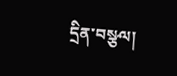དྲིན་བསྩལ།